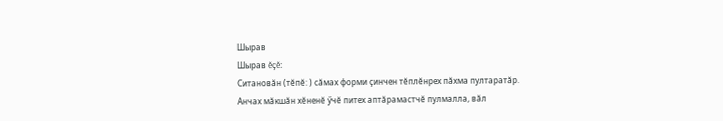Шырав
Шырав ĕçĕ:
Ситановӑн (тĕпĕ: ) сăмах форми çинчен тĕплĕнрех пăхма пултаратăр.
Анчах мӑкшӑн хӗненӗ ӳчӗ питех аптӑрамастчӗ пулмалла, вӑл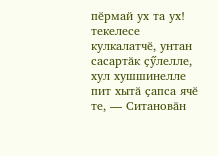пӗрмай ух та ух! текелесе кулкалатчӗ, унтан сасартӑк ҫӳлелле, хул хушшинелле пит хытӑ ҫапса ячӗ те, — Ситановӑн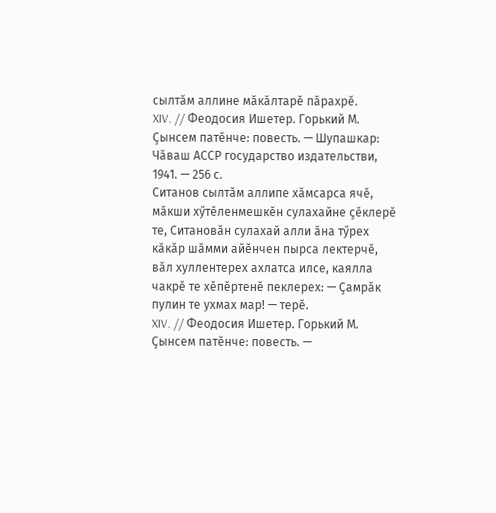сылтӑм аллине мӑкӑлтарӗ пӑрахрӗ.
XIV. // Феодосия Ишетер. Горький М. Ҫынсем патӗнче: повесть. — Шупашкар: Чӑваш АССР государство издательстви, 1941. — 256 с.
Ситанов сылтӑм аллипе хӑмсарса ячӗ, мӑкши хӳтӗленмешкӗн сулахайне ҫӗклерӗ те, Ситановӑн сулахай алли ӑна тӳрех кӑкӑр шӑмми айӗнчен пырса лектерчӗ, вӑл хуллентерех ахлатса илсе, каялла чакрӗ те хӗпӗртенӗ пеклерех: — Ҫамрӑк пулин те ухмах мар! — терӗ.
XIV. // Феодосия Ишетер. Горький М. Ҫынсем патӗнче: повесть. —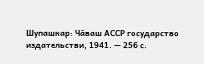Шупашкар: Чӑваш АССР государство издательстви, 1941. — 256 с.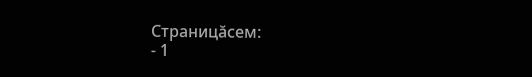Страницăсем:
- 1